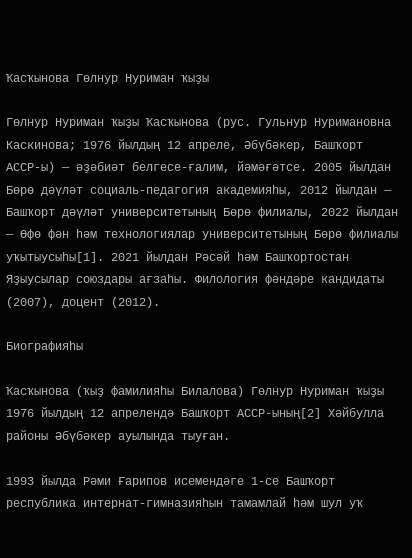Ҡасҡынова Гөлнур Нуриман ҡыҙы

Гөлнур Нуриман ҡыҙы Ҡасҡынова (рус. Гульнур Нуримановна Каскинова; 1976 йылдың 12 апреле, Әбүбәкер, Башҡорт АССР-ы) — әҙәбиәт белгесе-ғалим, йәмәғәтсе. 2005 йылдан Бөрө дәүләт социаль-педагогия академияһы, 2012 йылдан — Башҡорт дәүләт университетының Бөрө филиалы, 2022 йылдан — Өфө фән һәм технологиялар университетының Бөрө филиалы уҡытыусыһы[1]. 2021 йылдан Рәсәй һәм Башҡортостан Яҙыусылар союздары ағзаһы. Филология фәндәре кандидаты (2007), доцент (2012).

Биографияһы

Ҡасҡынова (ҡыҙ фамилияһы Билалова) Гөлнур Нуриман ҡыҙы 1976 йылдың 12 апрелендә Башҡорт АССР-ының[2] Хәйбулла районы Әбүбәкер ауылында тыуған.

1993 йылда Рәми Ғарипов исемендәге 1-се Башҡорт республика интернат-гимназияһын тамамлай һәм шул уҡ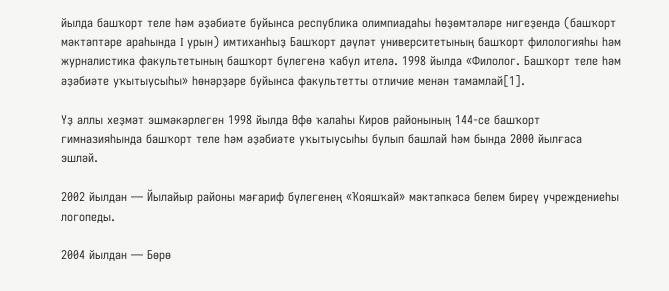йылда башҡорт теле һәм әҙәбиәте буйынса республика олимпиадаһы һөҙөмтәләре нигеҙендә (башҡорт мәктәптәре араһында I урын) имтиханһыҙ Башҡорт дәүләт университетының башҡорт филологияһы һәм журналистика факультетының башҡорт бүлегенә ҡабул ителә. 1998 йылда «Филолог. Башҡорт теле һәм әҙәбиәте уҡытыусыһы» һөнәрҙәре буйынса факультетты отличие менән тамамлай[1].

Үҙ аллы хеҙмәт эшмәкәрлеген 1998 йылда Өфө ҡалаһы Киров районының 144-се башҡорт гимназияһында башҡорт теле һәм әҙәбиәте уҡытыусыһы булып башлай һәм бында 2000 йылғаса эшләй.

2002 йылдан — Йылайыр районы мәғариф бүлегенең «Ҡояшҡай» мәктәпкәсә белем биреү учреждениеһы логопеды.

2004 йылдан — Бөрө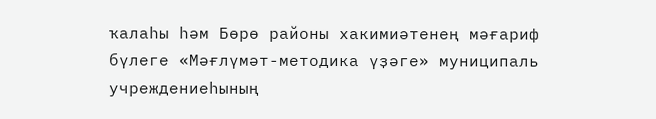ҡалаһы һәм Бөрө районы хакимиәтенең мәғариф бүлеге «Мәғлүмәт-методика үҙәге» муниципаль учреждениеһының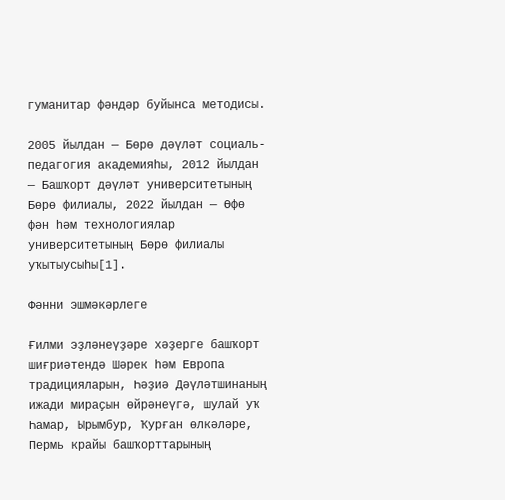гуманитар фәндәр буйынса методисы.

2005 йылдан — Бөрө дәүләт социаль-педагогия академияһы, 2012 йылдан — Башҡорт дәүләт университетының Бөрө филиалы, 2022 йылдан — Өфө фән һәм технологиялар университетының Бөрө филиалы уҡытыусыһы[1].

Фәнни эшмәкәрлеге

Ғилми эҙләнеүҙәре хәҙерге башҡорт шиғриәтендә Шәрек һәм Европа традицияларын, Һәҙиә Дәүләтшинаның ижади мираҫын өйрәнеүгә, шулай уҡ Һамар, Ырымбур, Ҡурған өлкәләре, Пермь крайы башҡорттарының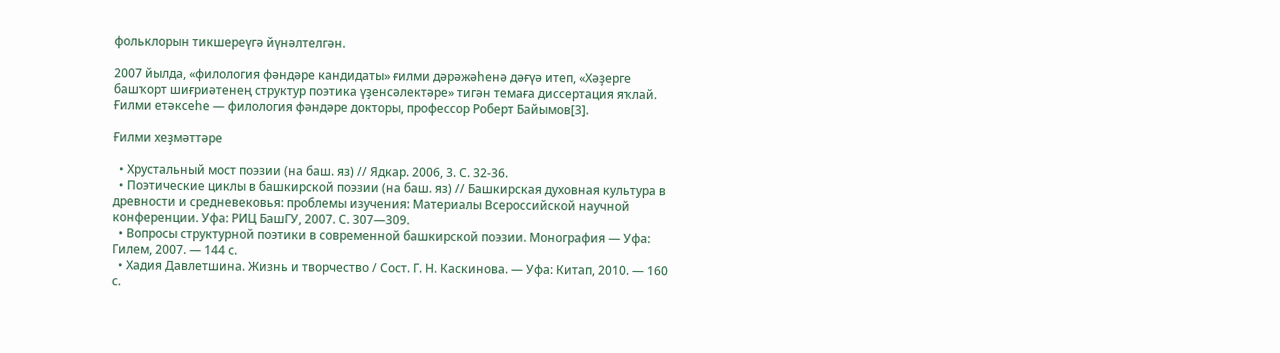фольклорын тикшереүгә йүнәлтелгән.

2007 йылда, «филология фәндәре кандидаты» ғилми дәрәжәһенә дәғүә итеп, «Хәҙерге башҡорт шиғриәтенең структур поэтика үҙенсәлектәре» тигән темаға диссертация яҡлай. Ғилми етәксеһе — филология фәндәре докторы, профессор Роберт Байымов[3].

Ғилми хеҙмәттәре

  • Хрустальный мост поэзии (на баш. яз) // Ядкар. 2006, 3. С. 32-36.
  • Поэтические циклы в башкирской поэзии (на баш. яз) // Башкирская духовная культура в древности и средневековья: проблемы изучения: Материалы Всероссийской научной конференции. Уфа: РИЦ БашГУ, 2007. С. 307—309.
  • Вопросы структурной поэтики в современной башкирской поэзии. Монография — Уфа: Гилем, 2007. — 144 с.
  • Хадия Давлетшина. Жизнь и творчество / Сост. Г. Н. Каскинова. — Уфа: Китап, 2010. — 160 с.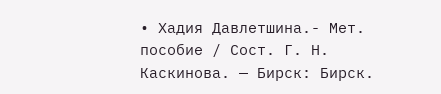• Хадия Давлетшина.- Мет. пособие / Сост. Г. Н. Каскинова. — Бирск: Бирск.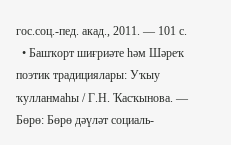гос.соц.-пед. акад., 2011. — 101 с.
  • Башҡорт шиғриәте һәм Шәреҡ поэтик традициялары: Уҡыу ҡулланмаһы / Г.Н. Ҡасҡынова. — Бөрө: Бөрө дәүләт социаль-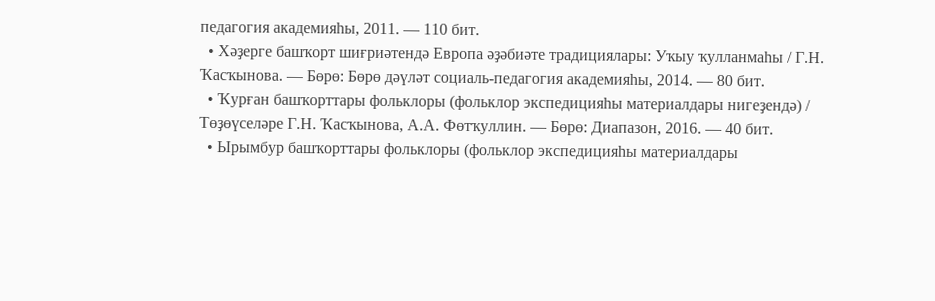педагогия академияһы, 2011. — 110 бит.
  • Хәҙерге башҡорт шиғриәтендә Европа әҙәбиәте традициялары: Уҡыу ҡулланмаһы / Г.Н. Ҡасҡынова. — Бөрө: Бөрө дәүләт социаль-педагогия академияһы, 2014. — 80 бит.
  • Ҡурған башҡорттары фольклоры (фольклор экспедицияһы материалдары нигеҙендә) / Төҙөүселәре Г.Н. Ҡасҡынова, А.А. Фөтҡуллин. — Бөрө: Диапазон, 2016. — 40 бит.
  • Ырымбур башҡорттары фольклоры (фольклор экспедицияһы материалдары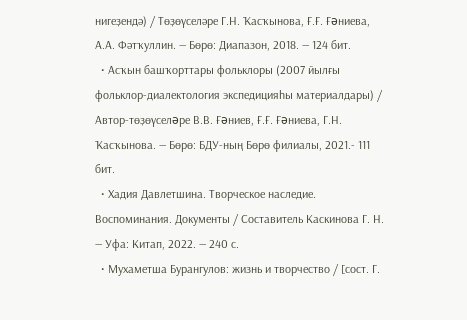нигеҙендә) / Төҙөүселәре Г.Н. Ҡасҡынова, Ғ.Ғ. Ғəниева, А.А. Фәтҡуллин. — Бөрө: Диапазон, 2018. — 124 бит.
  • Асҡын башҡорттары фольклоры (2007 йылғы фольклор-диалектология экспедицияһы материалдары) / Автор-төҙөүселəре В.В. Ғəниев, Ғ.Ғ. Ғəниева, Г.Н. Ҡасҡынова. — Бөрө: БДУ-ның Бөрө филиалы, 2021.- 111 бит.
  • Хадия Давлетшина. Творческое наследие. Воспоминания. Документы / Составитель Каскинова Г. Н. — Уфа: Китап, 2022. — 240 с.
  • Мухаметша Бурангулов: жизнь и творчество / [сост. Г.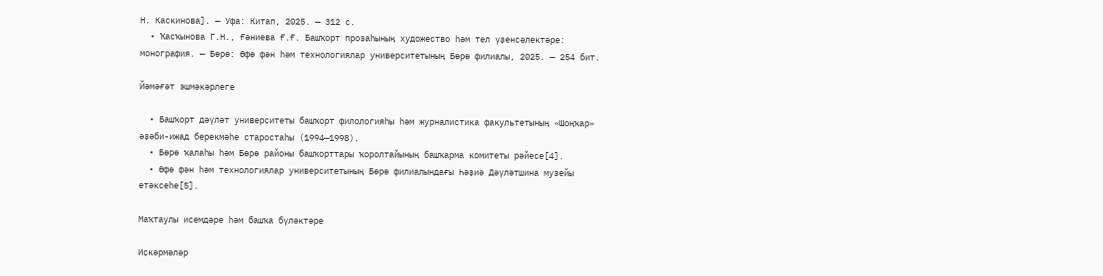Н. Каскинова]. — Уфа: Китап, 2025. — 312 с.
  • Ҡасҡынова Г.Н., Ғәниева Ғ.Ғ. Башҡорт прозаһының художество һәм тел үҙенсәлектәре: монография. — Бөрө: Өфө фән һәм технологиялар университетының Бөрө филиалы, 2025. — 254 бит.

Йәмәғәт эшмәкәрлеге

  • Башҡорт дәүләт университеты башҡорт филологияһы һәм журналистика факультетының «Шоңҡар» әҙәби-ижад берекмәһе старостаһы (1994—1998).
  • Бөрө ҡалаһы һәм Бөрө районы башҡорттары ҡоролтайының башҡарма комитеты рәйесе[4].
  • Өфө фән һәм технологиялар университетының Бөрө филиалындағы Һәҙиә Дәүләтшина музейы етәксеһе[5].

Маҡтаулы исемдәре һәм башҡа бүләктәре

Иҫкәрмәләр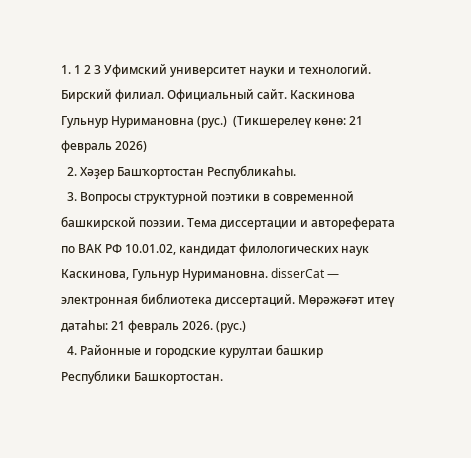1. 1 2 3 Уфимский университет науки и технологий. Бирский филиал. Официальный сайт. Каскинова Гульнур Нуримановна (рус.)  (Тикшерелеү көнө: 21 февраль 2026)
  2. Хәҙер Башҡортостан Республикаһы.
  3. Вопросы структурной поэтики в современной башкирской поэзии. Тема диссертации и автореферата по ВАК РФ 10.01.02, кандидат филологических наук Каскинова, Гульнур Нуримановна. disserCat — электронная библиотека диссертаций. Мөрәжәғәт итеү датаһы: 21 февраль 2026. (рус.)
  4. Районные и городские курултаи башкир Республики Башкортостан.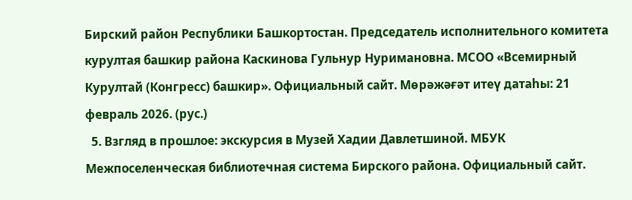Бирский район Республики Башкортостан. Председатель исполнительного комитета курултая башкир района Каскинова Гульнур Нуримановна. МСОО «Всемирный Курултай (Конгресс) башкир». Официальный сайт. Мөрәжәғәт итеү датаһы: 21 февраль 2026. (рус.)
  5. Взгляд в прошлое: экскурсия в Музей Хадии Давлетшиной. МБУК Межпоселенческая библиотечная cистема Бирского района. Официальный сайт.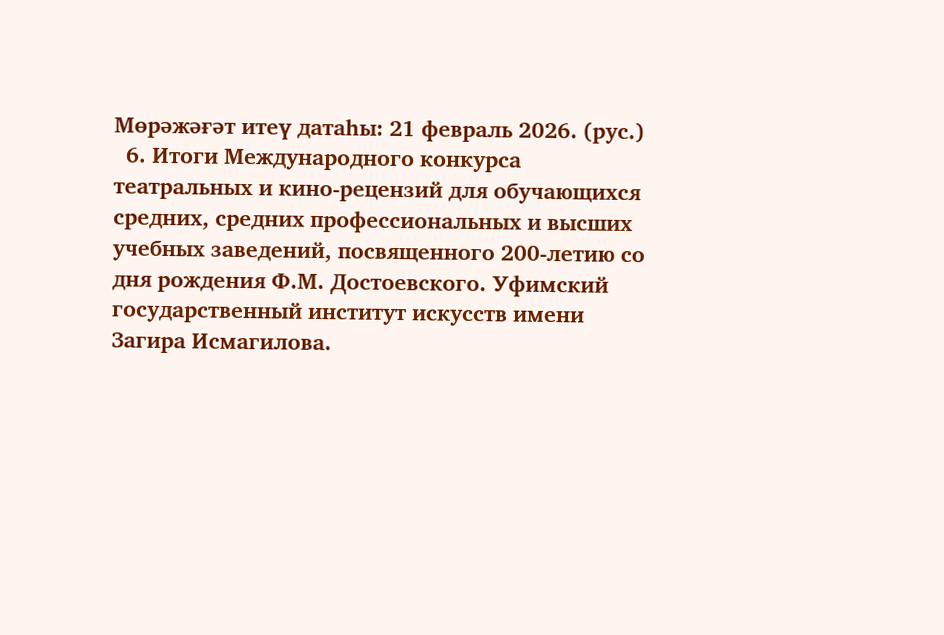Мөрәжәғәт итеү датаһы: 21 февраль 2026. (рус.)
  6. Итоги Международного конкурса театральных и кино-рецензий для обучающихся средних, средних профессиональных и высших учебных заведений, посвященного 200-летию со дня рождения Ф.М. Достоевского. Уфимский государственный институт искусств имени Загира Исмагилова.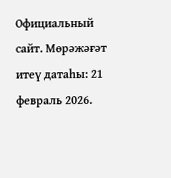Официальный сайт. Мөрәжәғәт итеү датаһы: 21 февраль 2026.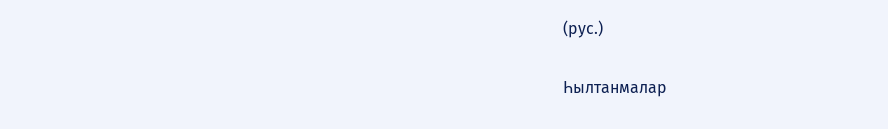(рус.)

Һылтанмалар